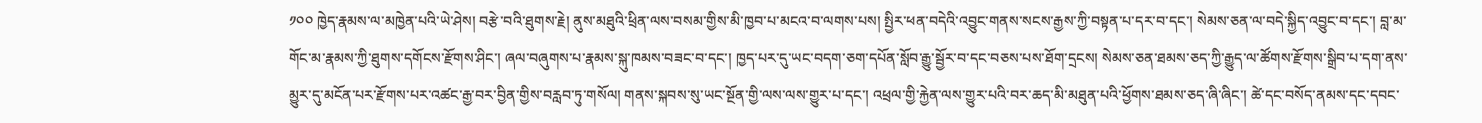༡༠༠ ཁྱེད་རྣམས་ལ་མཁྱེན་པའི་ཡེ་ཤེས། བརྩེ་བའི་ཐུགས་རྗེ། ནུས་མཐུའི་ཕྲིན་ལས་བསམ་གྱིས་མི་ཁྱབ་པ་མངའ་བ་ལགས་པས། སྤྱིར་ཕན་བདེའི་འབྱུང་གནས་སངས་རྒྱས་ཀྱི་བསྟན་པ་དར་བ་དང་། སེམས་ཅན་ལ་བདེ་སྐྱིད་འབྱུང་བ་དང་། བླ་མ་གོང་མ་རྣམས་ཀྱི་ཐུགས་དགོངས་རྫོགས་ཤིང་། ཞལ་བཞུགས་པ་རྣམས་སྐུ་ཁམས་བཟང་བ་དང་། ཁྱད་པར་དུ་ཡང་བདག་ཅག་དཔོན་སློབ་རྒྱུ་སྦྱོར་བ་དང་བཅས་པས་ཐོག་དྲངས། སེམས་ཅན་ཐམས་ཅད་ཀྱི་རྒྱུད་ལ་ཚོགས་རྫོགས་སྒྲིབ་པ་དག་ནས་མྱུར་དུ་མངོན་པར་རྫོགས་པར་འཚང་རྒྱ་བར་བྱིན་གྱིས་བརླབ་ཏུ་གསོལ། གནས་སྐབས་སུ་ཡང་སྔོན་གྱི་ལས་ལས་གྱུར་པ་དང་། འཕྲལ་གྱི་རྐྱེན་ལས་གྱུར་པའི་བར་ཆད་མི་མཐུན་པའི་ཕྱོགས་ཐམས་ཅད་ཞི་ཞིང་། ཚེ་དང་བསོད་ནམས་དང་དབང་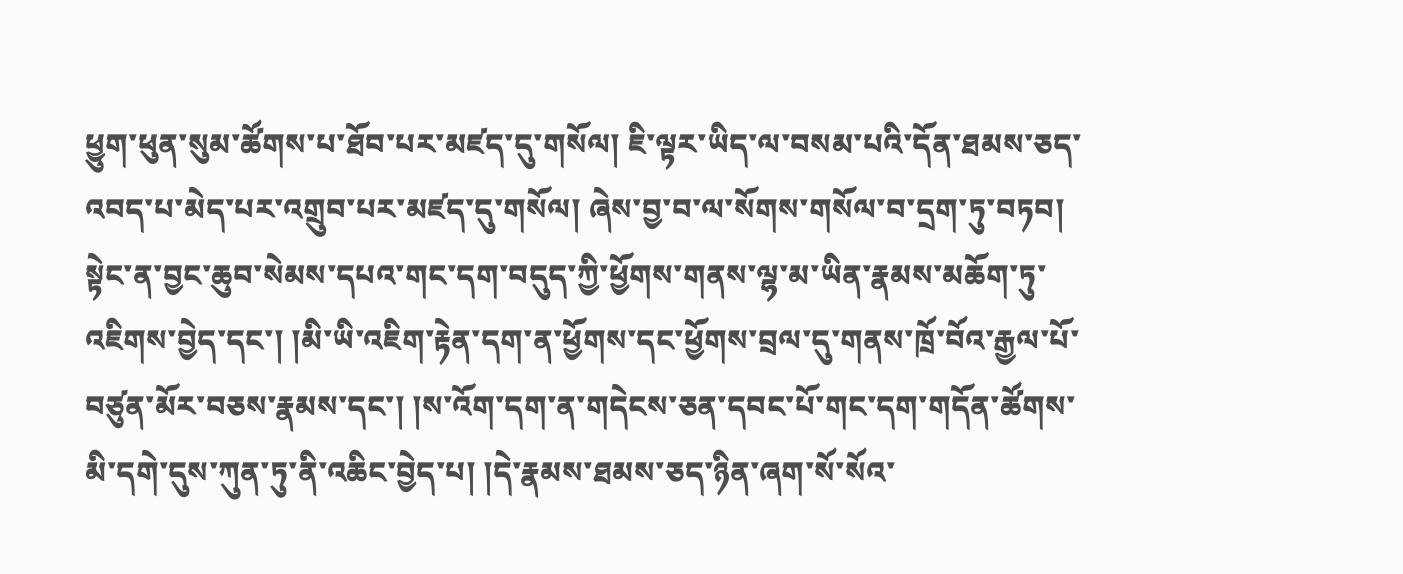ཕྱུག་ཕུན་སུམ་ཚོགས་པ་ཐོབ་པར་མཛད་དུ་གསོལ། ཇི་ལྟར་ཡིད་ལ་བསམ་པའི་དོན་ཐམས་ཅད་འབད་པ་མེད་པར་འགྲུབ་པར་མཛད་དུ་གསོལ། ཞེས་བྱ་བ་ལ་སོགས་གསོལ་བ་དྲག་ཏུ་བཏབ། སྟེང་ན་བྱང་ཆུབ་སེམས་དཔའ་གང་དག་བདུད་ཀྱི་ཕྱོགས་གནས་ལྷ་མ་ཡིན་རྣམས་མཆོག་ཏུ་འཇིགས་བྱེད་དང་། །མི་ཡི་འཇིག་རྟེན་དག་ན་ཕྱོགས་དང་ཕྱོགས་བྲལ་དུ་གནས་ཁྲོ་བོའ་རྒྱལ་པོ་བཙུན་མོར་བཅས་རྣམས་དང་། །ས་འོག་དག་ན་གདེངས་ཅན་དབང་པོ་གང་དག་གདོན་ཚོགས་མི་དགེ་དུས་ཀུན་ཏུ་ནི་འཆིང་བྱེད་པ། །དེ་རྣམས་ཐམས་ཅད་ཉིན་ཞག་སོ་སོའ་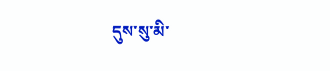དུས་སུ་མི་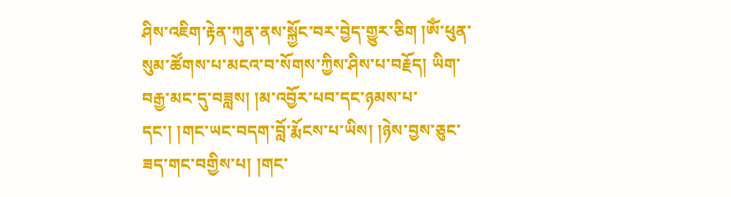ཤིས་འཇིག་རྟེན་ཀུན་ནས་སྐྱོང་བར་བྱེད་གྱུར་ཅིག །ༀ་ཕུན་སུམ་ཚོགས་པ་མངའ་བ་སོགས་ཀྱིས་ཤིས་པ་བརྗོད། ཡིག་བརྒྱ་མང་དུ་བཟླས། །མ་འབྱོར་པབ་དང་ཉམས་པ་དང་། །གང་ཡང་བདག་བློ་རྨོངས་པ་ཡིས། །ཉེས་བྱས་ཅུང་ཟད་གང་བགྱིས་པ། །གང་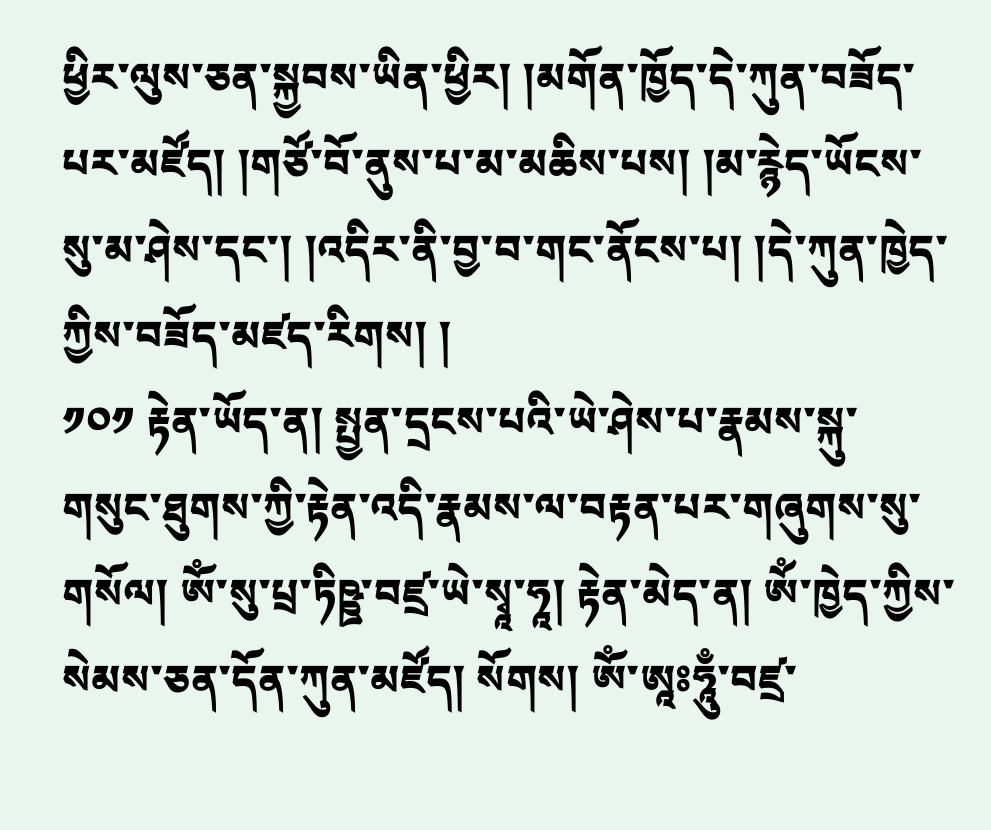ཕྱིར་ལུས་ཅན་སྐྱབས་ཡིན་ཕྱིར། །མགོན་ཁྱོད་དེ་ཀུན་བཟོད་པར་མཛོད། །གཙོ་བོ་ནུས་པ་མ་མཆིས་པས། །མ་རྙེད་ཡོངས་སུ་མ་ཤེས་དང་། །འདིར་ནི་བྱ་བ་གང་ནོངས་པ། །དེ་ཀུན་ཁྱེད་ཀྱིས་བཟོད་མཛད་རིགས། །
༡༠༡ རྟེན་ཡོད་ན། སྤྱན་དྲངས་པའི་ཡེ་ཤེས་པ་རྣམས་སྐུ་གསུང་ཐུགས་ཀྱི་རྟེན་འདི་རྣམས་ལ་བརྟན་པར་གཞུགས་སུ་གསོལ། ༀ་སུ་པྲ་ཏིཥྛ་བཛྲ་ཡེ་སྭཱ་ཧཱ། རྟེན་མེད་ན། ༀ་ཁྱེད་ཀྱིས་སེམས་ཅན་དོན་ཀུན་མཛོད། སོགས། ༀ་ཨཱཿཧཱུྃ་བཛྲ་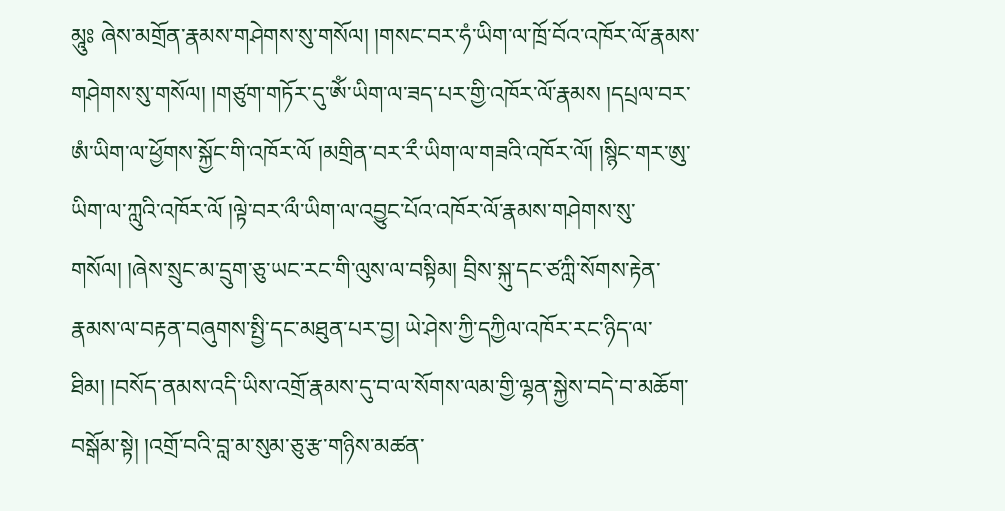མཱུཿ ཞེས་མགྲོན་རྣམས་གཤེགས་སུ་གསོལ། །གསང་བར་ཧཾ་ཡིག་ལ་ཁྲོ་བོའ་འཁོར་ལོ་རྣམས་གཤེགས་སུ་གསོལ། །གཙུག་གཏོར་དུ་ༀ་ཡིག་ལ་ཟད་པར་གྱི་འཁོར་ལོ་རྣམས །དཔྲལ་བར་ཨཾ་ཡིག་ལ་ཕྱོགས་སྐྱོང་གི་འཁོར་ལོ །མགྲིན་བར་རྀ་ཡིག་ལ་གཟའི་འཁོར་ལོ། །སྙིང་གར་ཨུ་ཡིག་ལ་ཀླུའི་འཁོར་ལོ །ལྟེ་བར་ལྀ་ཡིག་ལ་འབྱུང་པོའ་འཁོར་ལོ་རྣམས་གཤེགས་སུ་གསོལ། །ཞེས་སྲུང་མ་དྲུག་ཅུ་ཡང་རང་གི་ལུས་ལ་བསྟིམ། བྲིས་སྐུ་དང་ཙཀླི་སོགས་རྟེན་རྣམས་ལ་བརྟན་བཞུགས་སྤྱི་དང་མཐུན་པར་བྱ། ཡེ་ཤེས་ཀྱི་དཀྱིལ་འཁོར་རང་ཉིད་ལ་ཐིམ། །བསོད་ནམས་འདི་ཡིས་འགྲོ་རྣམས་དུ་བ་ལ་སོགས་ལམ་གྱི་ལྷན་སྐྱེས་བདེ་བ་མཆོག་བསྒོམ་སྟེ། །འགྲོ་བའི་བླ་མ་སུམ་ཅུ་རྩ་གཉིས་མཚན་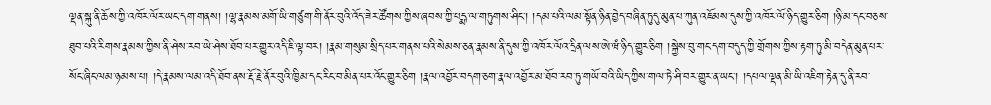ལྡན་སྐུ་ནི་ཆོས་ཀྱི་འཁོར་ལོར་ཡང་དག་གནས། །ལྷ་རྣམས་མགོ་ཡི་གཙུག་གི་ནོར་བུའི་འོད་ཟེར་ཚོགས་ཀྱིས་ཞབས་ཀྱི་པདྨ་ལ་གཏུགས་ཤིང་། །དམ་པའི་ལམ་སྟོན་ཉིན་བྱེད་བཞིན་ཏུདུ་མུན་པ་ཀུན་འཇོམས་དུས་ཀྱི་འཁོར་ལོ་ཉིད་གྱུར་ཅིག །ཉི་མ་དང་བཅས་ཐུབ་པའི་རིགས་རྣམས་ཀྱིས་ནི་ཤེས་རབ་ཡེ་ཤེས་ཐོབ་པར་གྱུར་འདི་ཇི་ལྟ་བར། །རྣམ་གསུམ་སྲིད་པར་གནས་པའི་སེམས་ཅན་རྣམས་ནི་དུས་ཀྱི་འཁོར་ལོའ་དྲིན་ལས་ཨེ་ཝཾ་ཉིད་གྱུར་ཅིག །སྐྱེས་བུ་གང་དག་བདུད་ཀྱི་གྲོགས་ཀྱིས་རྟག་ཏུ་མི་བདེན་མུན་པར་སོང་ཞིང་ལམ་ཉམས་པ། །དེ་རྣམས་ལམ་འདི་ཐོབ་ནས་རྡོ་རྗེ་ནོར་བུའི་ཁྱིམ་དང་རིང་བ་མིན་པར་འོང་གྱུར་ཅིག །རྣལ་འབྱོར་བདག་ཅག་རྣལ་འབྱོར་མ་ཐོབ་རབ་ཏུ་གཡོ་བའི་ཡིད་ཀྱིས་གལ་ཏེ་ཤི་བར་གྱུར་ན་ཡང་། །དཔལ་ལྡན་མི་ཡི་འཇིག་རྟེན་དུ་ནི་རབ་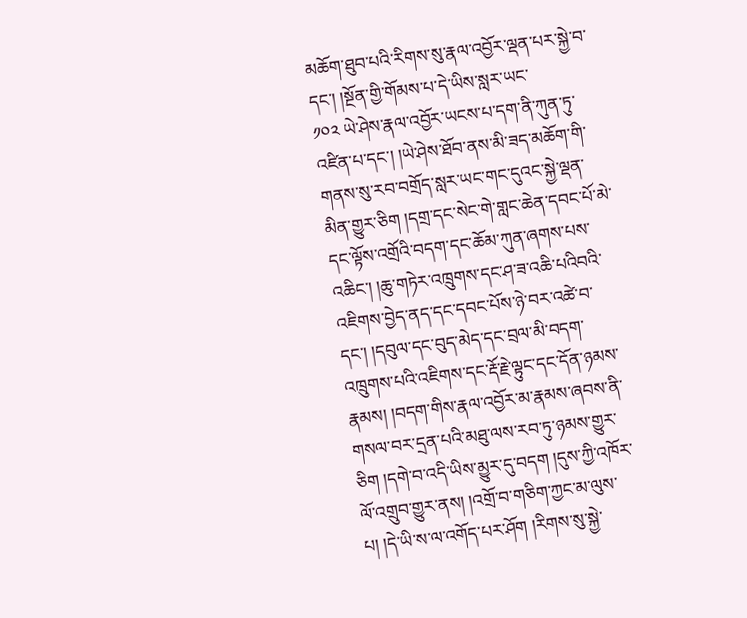མཆོག་ཐུབ་པའི་རིགས་སུ་རྣལ་འབྱོར་ལྡན་པར་སྐྱེ་བ་དང་། །སྔོན་གྱི་གོམས་པ་དེ་ཡིས་སླར་ཡང་
༡༠༢ ཡེ་ཤེས་རྣལ་འབྱོར་ཡངས་པ་དག་ནི་ཀུན་ཏུ་འཛིན་པ་དང་། །ཡེ་ཤེས་ཐོབ་ནས་མི་ཟད་མཆོག་གི་གནས་སུ་རབ་བགྲོད་སླར་ཡང་གང་དུའང་སྐྱེ་ལྡན་མིན་གྱུར་ཅིག །དགྲ་དང་སེང་གེ་གླང་ཆེན་དབང་པོ་མེ་དང་ལྟོས་འགྲོའི་བདག་དང་ཆོམ་ཀུན་ཞགས་པས་འཆིང་། །ཆུ་གཏེར་འཁྲུགས་དང་ཤ་ཟ་འཆི་པའིབའི་འཇིགས་བྱེད་ནད་དང་དབང་པོས་ཉེ་བར་འཚེ་བ་དང་། །དབུལ་དང་བུད་མེད་དང་བྲལ་མི་བདག་འཁྲུགས་པའི་འཇིགས་དང་རྡོ་རྗེ་ལྟུང་དང་དོན་ཉམས་རྣམས། །བདག་གིས་རྣལ་འབྱོར་མ་རྣམས་ཞབས་ནི་གསལ་བར་དྲན་པའི་མཐུ་ལས་རབ་ཏུ་ཉམས་གྱུར་ཅིག །དགེ་བ་འདི་ཡིས་མྱུར་དུ་བདག །དུས་ཀྱི་འཁོར་ལོ་འགྲུབ་གྱུར་ནས། །འགྲོ་བ་གཅིག་ཀྱང་མ་ལུས་པ། །དེ་ཡི་ས་ལ་འགོད་པར་ཤོག །རིགས་སུ་སྐྱེ་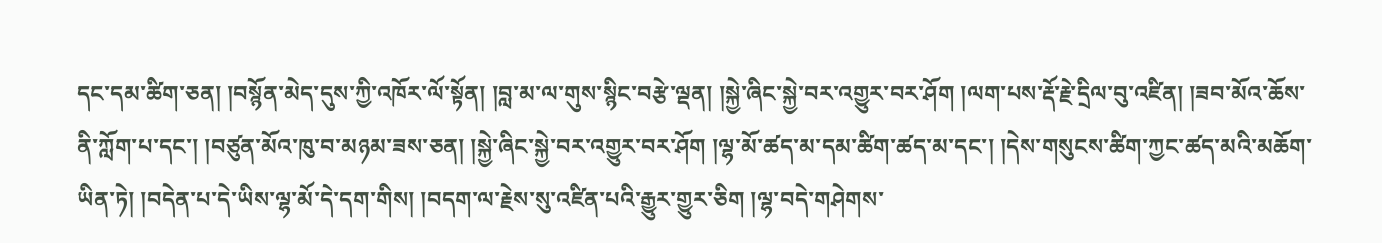དང་དམ་ཚིག་ཅན། །བསྙོན་མེད་དུས་ཀྱི་འཁོར་ལོ་སྟོན། །བླ་མ་ལ་གུས་སྙིང་བརྩེ་ལྡན། །སྐྱེ་ཞིང་སྐྱེ་བར་འགྱུར་བར་ཤོག །ལག་པས་རྡོ་རྗེ་དྲིལ་བུ་འཛིན། །ཟབ་མོའ་ཆོས་ནི་ཀློག་པ་དང་། །བཙུན་མོའ་ཁུ་བ་མཉམ་ཟས་ཅན། །སྐྱེ་ཞིང་སྐྱེ་བར་འགྱུར་བར་ཤོག །ལྷ་མོ་ཚད་མ་དམ་ཚིག་ཚད་མ་དང་། །དེས་གསུངས་ཚིག་ཀྱང་ཚད་མའི་མཆོག་ཡིན་ཏེ། །བདེན་པ་དེ་ཡིས་ལྷ་མོ་དེ་དག་གིས། །བདག་ལ་རྗེས་སུ་འཛིན་པའི་རྒྱུར་གྱུར་ཅིག །ལྷ་བདེ་གཤེགས་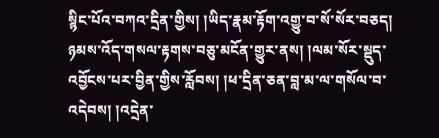སྙིང་པོའ་བཀའ་དྲིན་གྱིས། །ཡིད་རྣམ་རྟོག་འགྱུ་བ་སོ་སོར་བཅད། ཉམས་འོད་གསལ་རྟགས་བཅུ་མངོན་གྱུར་ནས། །ལམ་སོར་སྡུད་འབྱོངས་པར་བྱིན་གྱིས་རློབས། །ཕ་དྲིན་ཅན་བླ་མ་ལ་གསོལ་བ་འདེབས། །འདྲེན་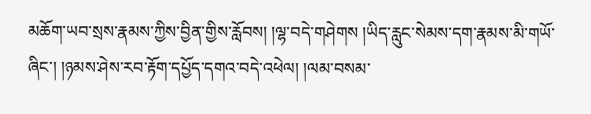མཆོག་ཡབ་སྲས་རྣམས་ཀྱིས་བྱིན་གྱིས་རློབས། །ལྷ་བདེ་གཤེགས །ཡིད་རླུང་སེམས་དག་རྣམས་མི་གཡོ་ཞིང་། །ཉམས་ཤེས་རབ་རྟོག་དཔྱོད་དགའ་བདེ་འཕེལ། །ལམ་བསམ་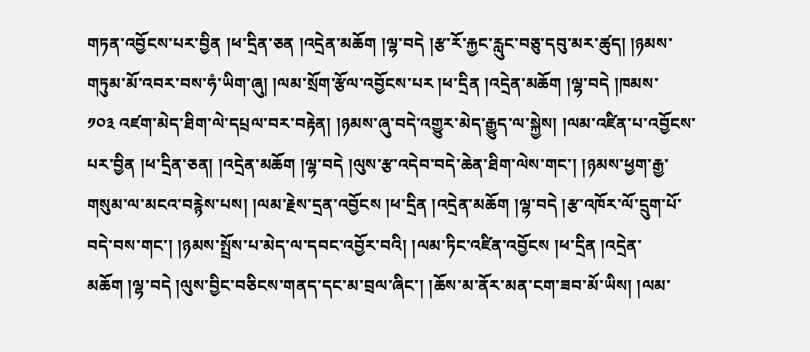གཏན་འབྱོངས་པར་བྱིན །ཕ་དྲིན་ཅན །འདྲེན་མཆོག །ལྷ་བདེ །རྩ་རོ་རྐྱང་རླུང་བཅུ་དབུ་མར་ཚུད། །ཉམས་གཏུམ་མོ་འབར་བས་ཧཾ་ཡིག་ཞུ། །ལམ་སྲོག་རྩོལ་འབྱོངས་པར །ཕ་དྲིན །འདྲེན་མཆོག །ལྷ་བདེ །ཁམས་
༡༠༣ འཛག་མེད་ཐིག་ལེ་དཔྲལ་བར་བརྟེན། །ཉམས་ཞུ་བདེ་འགྱུར་མེད་རྒྱུད་ལ་སྐྱེས། །ལམ་འཛིན་པ་འབྱོངས་པར་བྱིན །ཕ་དྲིན་ཅན། །འདྲེན་མཆོག །ལྷ་བདེ །ལུས་རྩ་འདེབ་བདེ་ཆེན་ཐིག་ལེས་གང་། །ཉམས་ཕྱག་རྒྱ་གསུམ་ལ་མངའ་བརྙེས་པས། །ལམ་རྗེས་དྲན་འབྱོངས །ཕ་དྲིན །འདྲེན་མཆོག །ལྷ་བདེ །རྩ་འཁོར་ལོ་དྲུག་པོ་བདེ་བས་གང་། །ཉམས་སྤྲོས་པ་མེད་ལ་དབང་འབྱོར་བའི། །ལམ་ཏིང་འཛིན་འབྱོངས །ཕ་དྲིན །འདྲེན་མཆོག །ལྷ་བདེ །ལུས་བྱིང་བཅིངས་གནད་དང་མ་བྲལ་ཞིང་། །ཆོས་མ་ནོར་མན་ངག་ཟབ་མོ་ཡིས། །ལམ་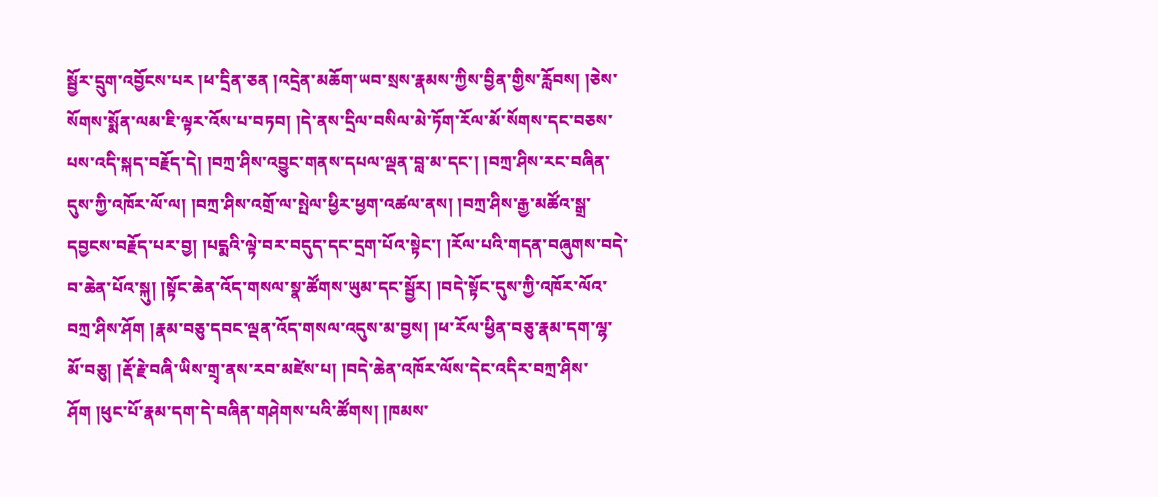སྦྱོར་དྲུག་འབྱོངས་པར །ཕ་དྲིན་ཅན །འདྲེན་མཆོག་ཡབ་སྲས་རྣམས་ཀྱིས་བྱིན་གྱིས་རློབས། །ཅེས་སོགས་སྨོན་ལམ་ཇི་ལྟར་འོས་པ་བཏབ། །དེ་ནས་དྲིལ་བསིལ་མེ་ཏོག་རོལ་མོ་སོགས་དང་བཅས་པས་འདི་སྐད་བརྗོད་དེ། །བཀྲ་ཤིས་འབྱུང་གནས་དཔལ་ལྡན་བླ་མ་དང་། །བཀྲ་ཤིས་རང་བཞིན་དུས་ཀྱི་འཁོར་ལོ་ལ། །བཀྲ་ཤིས་འགྲོ་ལ་སྤེལ་ཕྱིར་ཕྱག་འཚལ་ནས། །བཀྲ་ཤིས་རྒྱ་མཚོའ་སྒྲ་དབྱངས་བརྗོད་པར་བྱ། །པདྨའི་ལྟེ་བར་བདུད་དང་དྲག་པོའ་སྟེང་། །རོལ་པའི་གདན་བཞུགས་བདེ་བ་ཆེན་པོའ་སྐུ། །སྟོང་ཆེན་འོད་གསལ་སྣ་ཚོགས་ཡུམ་དང་སྦྱོར། །བདེ་སྟོང་དུས་ཀྱི་འཁོར་ལོའ་བཀྲ་ཤིས་ཤོག །རྣམ་བཅུ་དབང་ལྡན་འོད་གསལ་འདུས་མ་བྱས། །ཕ་རོལ་ཕྱིན་བཅུ་རྣམ་དག་ལྷ་མོ་བཅུ། །རྡོ་རྗེ་བཞི་ཡིས་གྲྭ་ནས་རབ་མཛེས་པ། །བདེ་ཆེན་འཁོར་ལོས་དེང་འདིར་བཀྲ་ཤིས་ཤོག །ཕུང་པོ་རྣམ་དག་དེ་བཞིན་གཤེགས་པའི་ཚོགས། །ཁམས་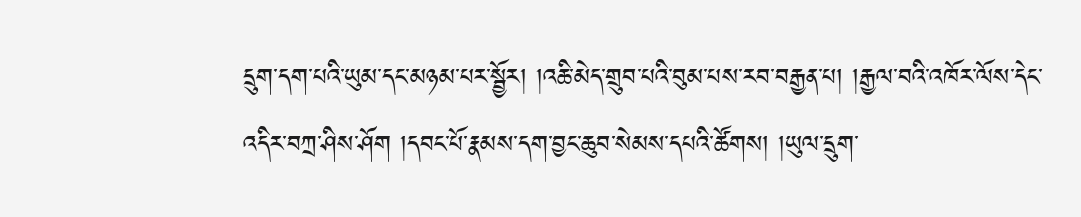དྲུག་དག་པའི་ཡུམ་དང་མཉམ་པར་སྦྱོར། །འཆི་མེད་གྲུབ་པའི་བུམ་པས་རབ་བརྒྱན་པ། །རྒྱལ་བའི་འཁོར་ལོས་དེང་འདིར་བཀྲ་ཤིས་ཤོག །དབང་པོ་རྣམས་དག་བྱང་ཆུབ་སེམས་དཔའི་ཚོགས། །ཡུལ་དྲུག་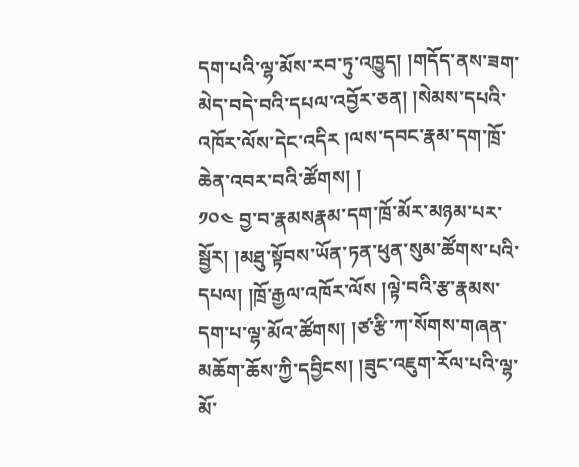དག་པའི་ལྷ་མོས་རབ་ཏུ་འཁྱུད། །གདོད་ནས་ཟག་མེད་བདེ་བའི་དཔལ་འབྱོར་ཅན། །སེམས་དཔའི་འཁོར་ལོས་དེང་འདིར །ལས་དབང་རྣམ་དག་ཁྲོ་ཆེན་འབར་བའི་ཚོགས། །
༡༠༤ བྱ་བ་རྣམསརྣམ་དག་ཁྲོ་མོར་མཉམ་པར་སྦྱོར། །མཐུ་སྟོབས་ཡོན་ཏན་ཕུན་སུམ་ཚོགས་པའི་དཔལ། །ཁྲོ་རྒྱལ་འཁོར་ལོས །ལྟེ་བའི་རྩ་རྣམས་དག་པ་ལྷ་མོའ་ཚོགས། །ཙ་རྩི་ཀ་སོགས་གཞན་མཆོག་ཆོས་ཀྱི་དབྱིངས། །ཟུང་འཇུག་རོལ་པའི་ལྷ་མོ་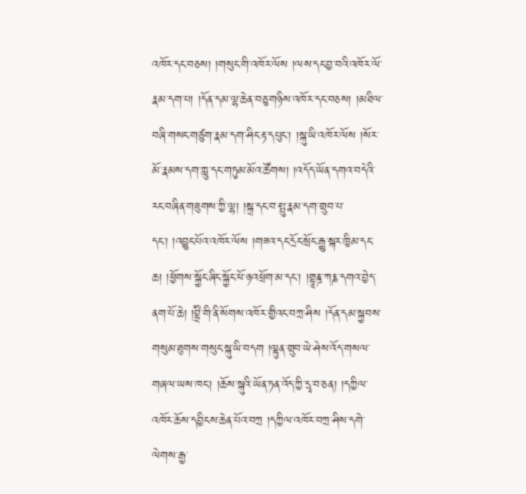འཁོར་དང་བཅས། །གསུང་གི་འཁོར་ལོས །ལས་དང་བྱ་བའི་འཁོར་ལོ་རྣམ་དག་པ། །དོན་དམ་ལྷ་ཆེན་བཅུ་གཉིས་འཁོར་དང་བཅས། །མཐིལ་བཞི་གསང་གཙུག་རྣམ་དག་ཤིང་རྟ་དཔུང་། །སྐུ་ཡི་འཁོར་ལོས །སོར་མོ་རྣམས་དག་ཀླུ་དང་གཏུམ་མོའ་ཚོགས། །འདོད་ཡོན་དགའ་བདེའི་རང་བཞིན་གཟུགས་ཀྱི་ལྷ། །སྐྲ་དང་བ་སྤུ་རྣམ་དག་གྲུབ་པ་དང་། །འབྱུང་པོའ་འཁོར་ལོས །གཟའ་དང་དྲོང་སྲོང་རྒྱུ་སྐར་ཁྱིམ་དང་ཆ། །ཕྱོགས་སྐྱོང་ཞིང་སྐྱོང་ཕོ་ཉ་འཕྲོག་མ་དང་། །གྷཱཎྜ་ཀརྞ་དགའ་བྱེད་ནག་པོ་ཆེ། །བྷྲྀཾ་གི་ནི་སོགས་འཁོར་གྱིའང་བཀྲ་ཤིས །དོན་དམ་སྐྱབས་གསུམ་ཐུགས་གསུང་སྐུ་ཡི་བདག །ལྷུན་གྲུབ་ཡེ་ཤེས་འོད་གསལ་གཞལ་ཡས་ཁང་། །ཆོས་སྐུའི་ཡོན་ཏན་འོད་ཀྱི་དྲྭ་བ་ཅན། །དཀྱིལ་འཁོར་ཆོས་དབྱིངས་ཆེན་པོའ་བཀྲ །དཀྱིལ་འཁོར་བཀྲ་ཤིས་དགེ་ལེགས་རྒྱ་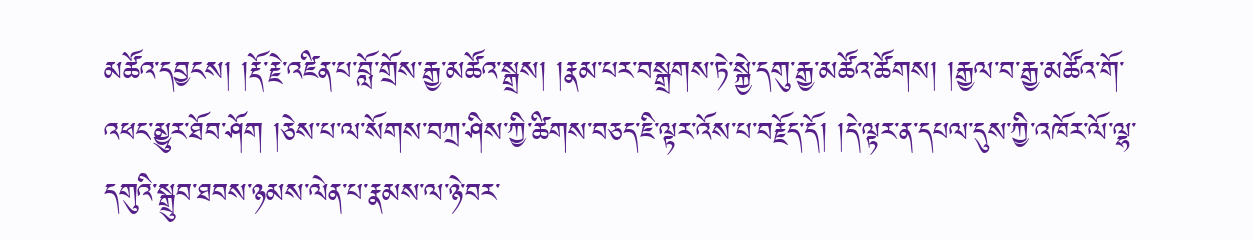མཚོའ་དབྱངས། །རྡོ་རྗེ་འཛིན་པ་བློ་གྲོས་རྒྱ་མཚོའ་སྒྲས། །རྣམ་པར་བསྒྲགས་ཏེ་སྐྱེ་དགུ་རྒྱ་མཚོའ་ཚོགས། །རྒྱལ་བ་རྒྱ་མཚོའ་གོ་འཕང་མྱུར་ཐོབ་ཤོག །ཅེས་པ་ལ་སོགས་བཀྲ་ཤིས་ཀྱི་ཚིགས་བཅད་ཇི་ལྟར་འོས་པ་བརྗོད་དོ། །དེ་ལྟར་ན་དཔལ་དུས་ཀྱི་འཁོར་ལོ་ལྷ་དགུའི་སྒྲུབ་ཐབས་ཉམས་ལེན་པ་རྣམས་ལ་ཉེ་བར་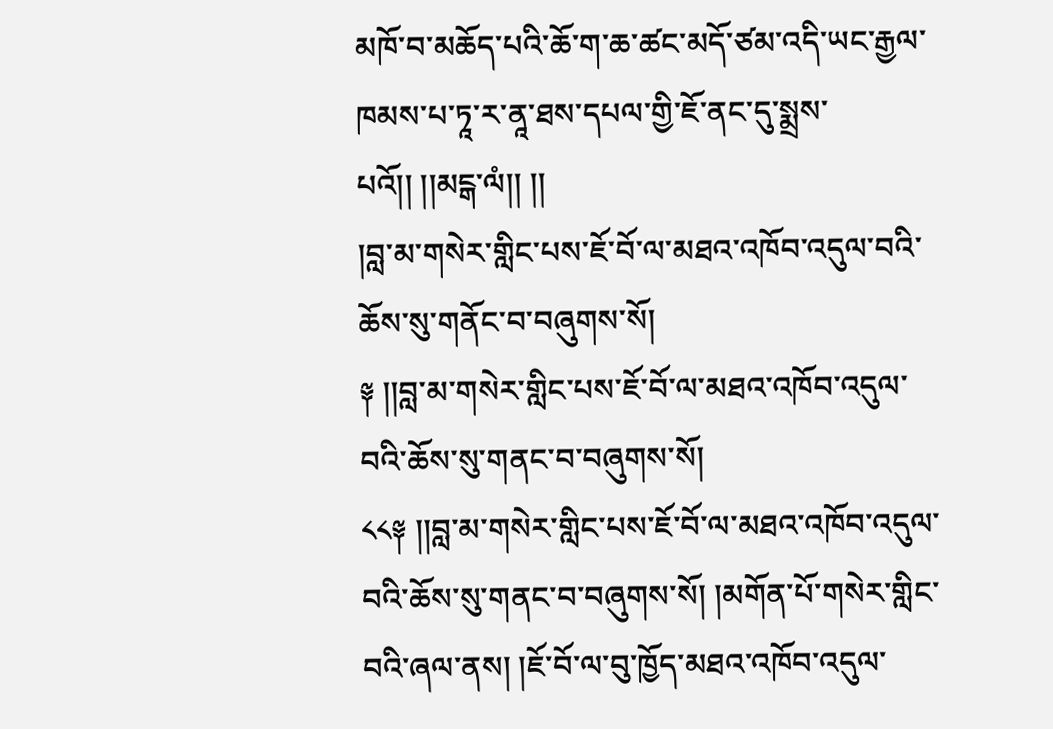མཁོ་བ་མཆོད་པའི་ཆོ་ག་ཆ་ཚང་མདོ་ཙམ་འདི་ཡང་རྒྱལ་ཁམས་པ་ཏཱ་ར་ནཱ་ཐས་དཔལ་གྱི་ཇོ་ནང་དུ་སྨྲས་པའོ།། །།མངྒ་ལཾ།། །།
།བླ་མ་གསེར་གླིང་པས་ཇོ་བོ་ལ་མཐའ་འཁོབ་འདུལ་བའི་ཆོས་སུ་གནོང་བ་བཞུགས་སོ།
༈ །།བླ་མ་གསེར་གླིང་པས་ཇོ་བོ་ལ་མཐའ་འཁོབ་འདུལ་བའི་ཆོས་སུ་གནང་བ་བཞུགས་སོ།
༨༨༈ །།བླ་མ་གསེར་གླིང་པས་ཇོ་བོ་ལ་མཐའ་འཁོབ་འདུལ་བའི་ཆོས་སུ་གནང་བ་བཞུགས་སོ། །མགོན་པོ་གསེར་གླིང་བའི་ཞལ་ནས། །ཇོ་བོ་ལ་བུ་ཁྱོད་མཐའ་འཁོབ་འདུལ་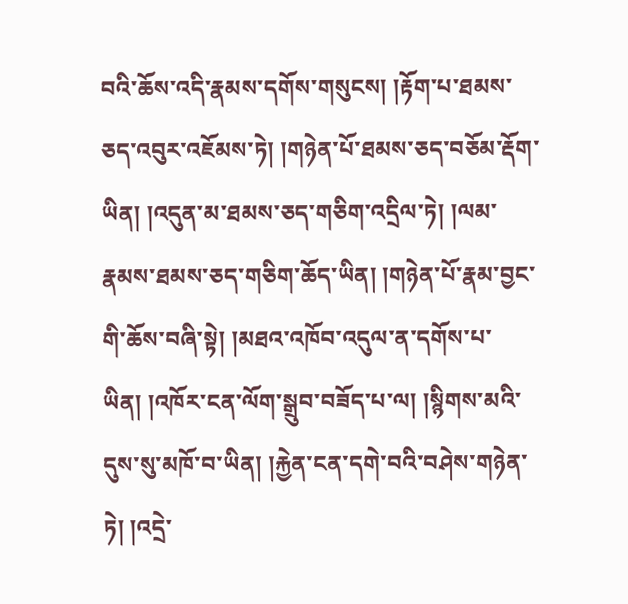བའི་ཆོས་འདི་རྣམས་དགོས་གསུངས། །རྟོག་པ་ཐམས་ཅད་འབུར་འཇོམས་ཏེ། །གཉེན་པོ་ཐམས་ཅད་བཅོམ་རྡོག་ཡིན། །འདུན་མ་ཐམས་ཅད་གཅིག་འདྲིལ་ཏེ། །ལམ་རྣམས་ཐམས་ཅད་གཅིག་ཆོད་ཡིན། །གཉེན་པོ་རྣམ་བྱང་གི་ཆོས་བཞི་སྟེ། །མཐའ་འཁོབ་འདུལ་ན་དགོས་པ་ཡིན། །འཁོར་ངན་ལོག་སྒྲུབ་བཟོད་པ་ལ། །སྙིགས་མའི་དུས་སུ་མཁོ་བ་ཡིན། །རྐྱེན་ངན་དགེ་བའི་བཤེས་གཉེན་ཏེ། །འདྲེ་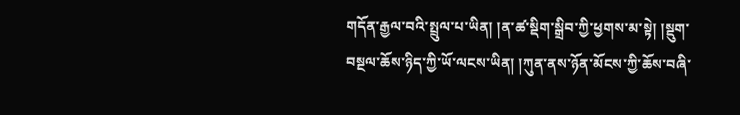གདོན་རྒྱལ་བའི་སྤྲུལ་པ་ཡིན། །ན་ཚ་སྡིག་སྒྲིབ་ཀྱི་ཕྱགས་མ་སྟེ། །སྡུག་བསྔལ་ཆོས་ཉིད་ཀྱི་ཡོ་ལངས་ཡིན། །ཀུན་ནས་ཉོན་མོངས་ཀྱི་ཆོས་བཞི་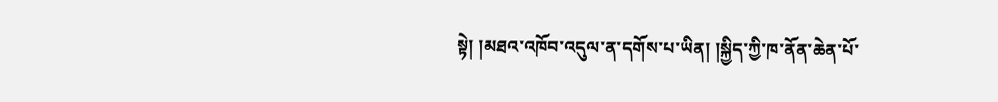སྟེ། །མཐའ་འཁོབ་འདུལ་ན་དགོས་པ་ཡིན། །སྐྱིད་ཀྱི་ཁ་ནོན་ཆེན་པོ་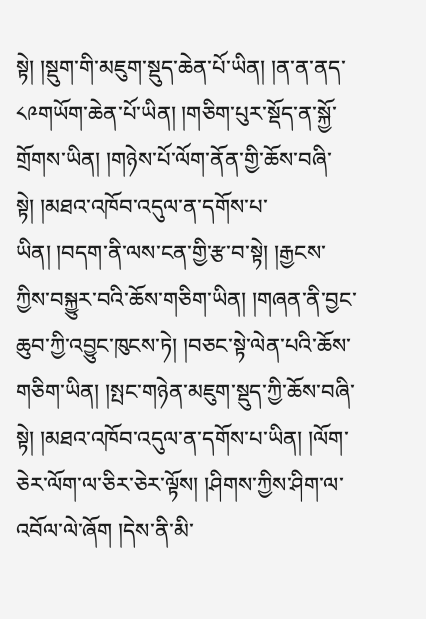སྟེ། །སྡུག་གི་མཇུག་སྡུད་ཆེན་པོ་ཡིན། །ན་ན་ནད་
༨༩གཡོག་ཆེན་པོ་ཡིན། །གཅིག་པུར་སྡོད་ན་སྐྱོ་གྲོགས་ཡིན། །གཉེས་པོ་ལོག་ནོན་གྱི་ཆོས་བཞི་སྟེ། །མཐའ་འཁོབ་འདུལ་ན་དགོས་པ་ཡིན། །བདག་ནི་ལས་ངན་གྱི་རྩ་བ་སྟེ། །རྒྱངས་ཀྱིས་བསྐྱུར་བའི་ཆོས་གཅིག་ཡིན། །གཞན་ནི་བྱང་ཆུབ་ཀྱི་འབྱུང་ཁུངས་ཏེ། །བཅང་སྟེ་ལེན་པའི་ཆོས་གཅིག་ཡིན། །སྤང་གཉེན་མཇུག་སྡུད་ཀྱི་ཆོས་བཞི་སྟེ། །མཐའ་འཁོབ་འདུལ་ན་དགོས་པ་ཡིན། །ལོག་ཅེར་ལོག་ལ་ཅིར་ཅེར་ལྟོས། །ཤིགས་ཀྱིས་ཤིག་ལ་འབོལ་ལེ་ཞོག །དེས་ནི་མི་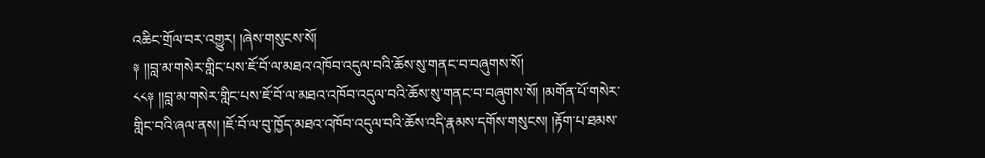འཆིང་གྲོལ་བར་འགྱུར། །ཞེས་གསུངས་སོ།
༈ །།བླ་མ་གསེར་གླིང་པས་ཇོ་བོ་ལ་མཐའ་འཁོབ་འདུལ་བའི་ཆོས་སུ་གནང་བ་བཞུགས་སོ།
༨༨༈ །།བླ་མ་གསེར་གླིང་པས་ཇོ་བོ་ལ་མཐའ་འཁོབ་འདུལ་བའི་ཆོས་སུ་གནང་བ་བཞུགས་སོ། །མགོན་པོ་གསེར་གླིང་བའི་ཞལ་ནས། །ཇོ་བོ་ལ་བུ་ཁྱོད་མཐའ་འཁོབ་འདུལ་བའི་ཆོས་འདི་རྣམས་དགོས་གསུངས། །རྟོག་པ་ཐམས་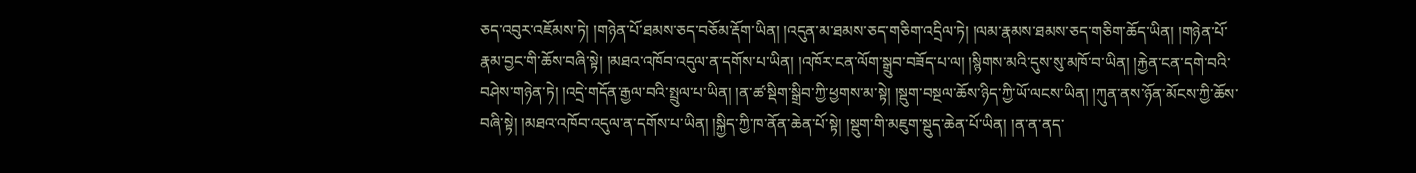ཅད་འབུར་འཇོམས་ཏེ། །གཉེན་པོ་ཐམས་ཅད་བཅོམ་རྡོག་ཡིན། །འདུན་མ་ཐམས་ཅད་གཅིག་འདྲིལ་ཏེ། །ལམ་རྣམས་ཐམས་ཅད་གཅིག་ཆོད་ཡིན། །གཉེན་པོ་རྣམ་བྱང་གི་ཆོས་བཞི་སྟེ། །མཐའ་འཁོབ་འདུལ་ན་དགོས་པ་ཡིན། །འཁོར་ངན་ལོག་སྒྲུབ་བཟོད་པ་ལ། །སྙིགས་མའི་དུས་སུ་མཁོ་བ་ཡིན། །རྐྱེན་ངན་དགེ་བའི་བཤེས་གཉེན་ཏེ། །འདྲེ་གདོན་རྒྱལ་བའི་སྤྲུལ་པ་ཡིན། །ན་ཚ་སྡིག་སྒྲིབ་ཀྱི་ཕྱགས་མ་སྟེ། །སྡུག་བསྔལ་ཆོས་ཉིད་ཀྱི་ཡོ་ལངས་ཡིན། །ཀུན་ནས་ཉོན་མོངས་ཀྱི་ཆོས་བཞི་སྟེ། །མཐའ་འཁོབ་འདུལ་ན་དགོས་པ་ཡིན། །སྐྱིད་ཀྱི་ཁ་ནོན་ཆེན་པོ་སྟེ། །སྡུག་གི་མཇུག་སྡུད་ཆེན་པོ་ཡིན། །ན་ན་ནད་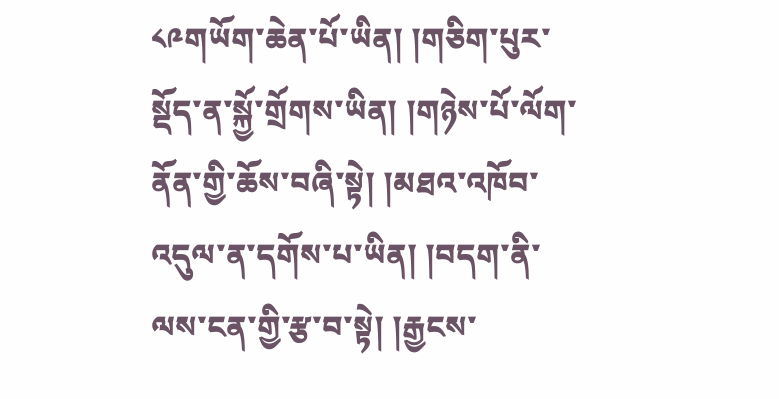༨༩གཡོག་ཆེན་པོ་ཡིན། །གཅིག་པུར་སྡོད་ན་སྐྱོ་གྲོགས་ཡིན། །གཉེས་པོ་ལོག་ནོན་གྱི་ཆོས་བཞི་སྟེ། །མཐའ་འཁོབ་འདུལ་ན་དགོས་པ་ཡིན། །བདག་ནི་ལས་ངན་གྱི་རྩ་བ་སྟེ། །རྒྱངས་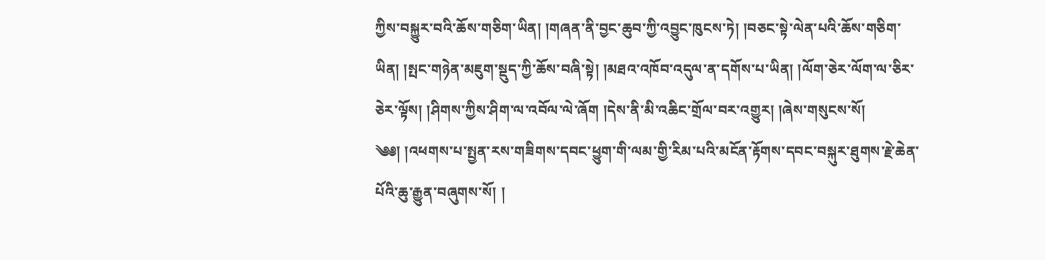ཀྱིས་བསྐྱུར་བའི་ཆོས་གཅིག་ཡིན། །གཞན་ནི་བྱང་ཆུབ་ཀྱི་འབྱུང་ཁུངས་ཏེ། །བཅང་སྟེ་ལེན་པའི་ཆོས་གཅིག་ཡིན། །སྤང་གཉེན་མཇུག་སྡུད་ཀྱི་ཆོས་བཞི་སྟེ། །མཐའ་འཁོབ་འདུལ་ན་དགོས་པ་ཡིན། །ལོག་ཅེར་ལོག་ལ་ཅིར་ཅེར་ལྟོས། །ཤིགས་ཀྱིས་ཤིག་ལ་འབོལ་ལེ་ཞོག །དེས་ནི་མི་འཆིང་གྲོལ་བར་འགྱུར། །ཞེས་གསུངས་སོ།
༄༅། །འཕགས་པ་སྤྱན་རས་གཟིགས་དབང་ཕྱུག་གི་ལམ་གྱི་རིམ་པའི་མངོན་རྟོགས་དབང་བསྐུར་ཐུགས་རྗེ་ཆེན་པོའི་ཆུ་རྒྱུན་བཞུགས་སོ། །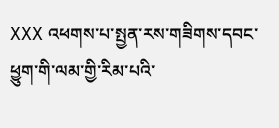XXX འཕགས་པ་སྤྱན་རས་གཟིགས་དབང་ཕྱུག་གི་ལམ་གྱི་རིམ་པའི་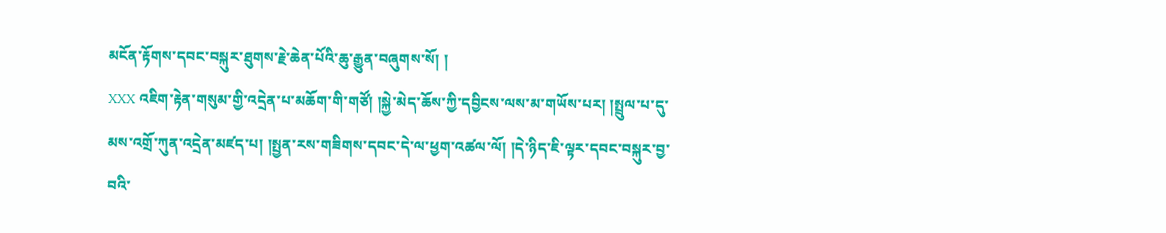མངོན་རྟོགས་དབང་བསྐུར་ཐུགས་རྗེ་ཆེན་པོའི་ཆུ་རྒྱུན་བཞུགས་སོ། །
XXX འཇིག་རྟེན་གསུམ་གྱི་འདྲེན་པ་མཆོག་གི་གཙོ། །སྐྱེ་མེད་ཆོས་ཀྱི་དབྱིངས་ལས་མ་གཡོས་པར། །སྤྲུལ་པ་དུ་མས་འགྲོ་ཀུན་འདྲེན་མཛད་པ། །སྤྱན་རས་གཟིགས་དབང་དེ་ལ་ཕྱག་འཚལ་ལོ། །དེ་ཉིད་ཇི་ལྟར་དབང་བསྐུར་བྱ་བའི་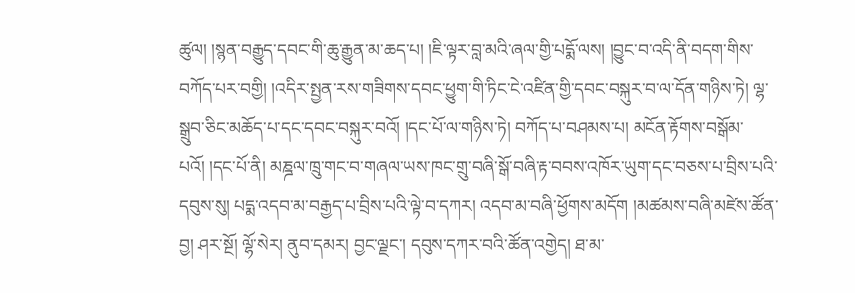ཚུལ། །སྙན་བརྒྱུད་དབང་གི་ཆུ་རྒྱུན་མ་ཆད་པ། །ཇི་ལྟར་བླ་མའི་ཞལ་གྱི་པདྨོ་ལས། །བྱུང་བ་འདི་ནི་བདག་གིས་བཀོད་པར་བགྱི། །འདིར་སྤྱན་རས་གཟིགས་དབང་ཕྱུག་གི་ཏིང་ངེ་འཛིན་གྱི་དབང་བསྐུར་བ་ལ་དོན་གཉིས་ཏེ། ལྷ་སྒྲུབ་ཅིང་མཆོད་པ་དང་དབང་བསྐུར་བའོ། །དང་པོ་ལ་གཉིས་ཏེ། བཀོད་པ་བཤམས་པ། མངོན་རྟོགས་བསྒོམ་པའོ། །དང་པོ་ནི། མཎྜལ་ཁྲུ་གང་བ་གཞལ་ཡས་ཁང་གྲུ་བཞི་སྒོ་བཞི་རྟ་བབས་འཁོར་ཡུག་དང་བཅས་པ་བྲིས་པའི་དབུས་སུ། པདྨ་འདབ་མ་བརྒྱད་པ་བྲིས་པའི་ལྟེ་བ་དཀར། འདབ་མ་བཞི་ཕྱོགས་མདོག །མཚམས་བཞི་མཛེས་ཚོན་བྱ། ཤར་སྔོ། ལྷོ་སེར། ནུབ་དམར། བྱང་ལྗང་། དབུས་དཀར་བའི་ཚོན་འགྱེད། ཐ་མ་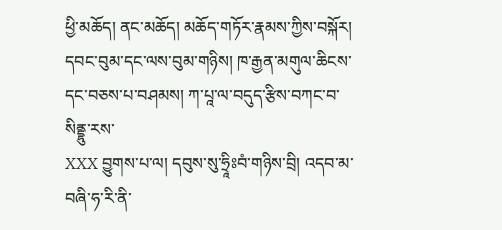ཕྱི་མཆོད། ནང་མཆོད། མཆོད་གཏོར་རྣམས་ཀྱིས་བསྐོར། དབང་བུམ་དང་ལས་བུམ་གཉིས། ཁ་རྒྱན་མགུལ་ཆིངས་དང་བཅས་པ་བཤམས། ཀ་པཱ་ལ་བདུད་རྩིས་བཀང་བ་སིནྡྷུ་རས་
XXX བྱུགས་པ་ལ། དབུས་སུ་ཧྲཱིཿབཾ་གཉིས་བྲི། འདབ་མ་བཞི་ཧ་རི་ནི་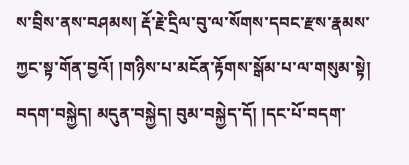ས་བྲིས་ནས་བཤམས། རྡོ་རྗེ་དྲིལ་བུ་ལ་སོགས་དབང་རྫས་རྣམས་ཀྱང་སྟ་གོན་བྱའོ། །གཉིས་པ་མངོན་རྟོགས་སྒོམ་པ་ལ་གསུམ་སྟེ། བདག་བསྐྱེད། མདུན་བསྐྱེད། བུམ་བསྐྱེད་དོ། །དང་པོ་བདག་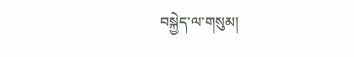བསྐྱེད་ལ་གསུམ།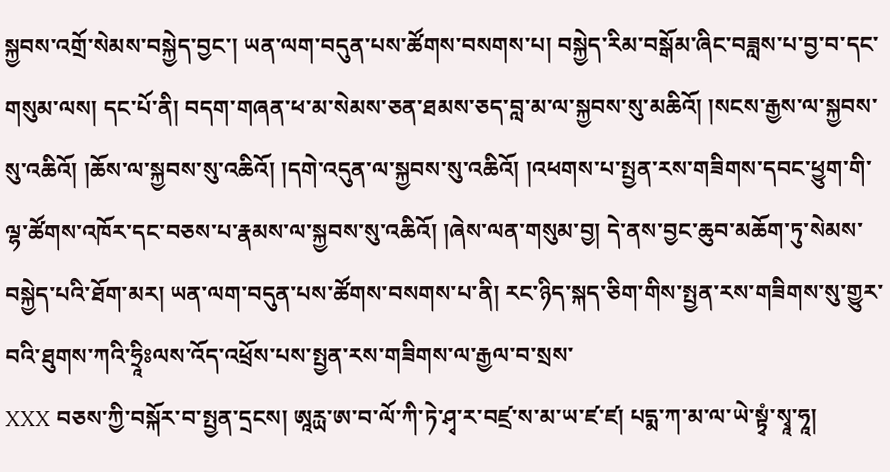སྐྱབས་འགྲོ་སེམས་བསྐྱེད་བྱང་། ཡན་ལག་བདུན་པས་ཚོགས་བསགས་པ། བསྐྱེད་རིམ་བསྒོམ་ཞིང་བཟླས་པ་བྱ་བ་དང་གསུམ་ལས། དང་པོ་ནི། བདག་གཞན་ཕ་མ་སེམས་ཅན་ཐམས་ཅད་བླ་མ་ལ་སྐྱབས་སུ་མཆིའོ། །སངས་རྒྱས་ལ་སྐྱབས་སུ་འཆིའོ། །ཆོས་ལ་སྐྱབས་སུ་འཆིའོ། །དགེ་འདུན་ལ་སྐྱབས་སུ་འཆིའོ། །འཕགས་པ་སྤྱན་རས་གཟིགས་དབང་ཕྱུག་གི་ལྷ་ཚོགས་འཁོར་དང་བཅས་པ་རྣམས་ལ་སྐྱབས་སུ་འཆིའོ། །ཞེས་ལན་གསུམ་བྱ། དེ་ནས་བྱང་ཆུབ་མཆོག་ཏུ་སེམས་བསྐྱེད་པའི་ཐོག་མར། ཡན་ལག་བདུན་པས་ཚོགས་བསགས་པ་ནི། རང་ཉིད་སྐད་ཅིག་གིས་སྤྱན་རས་གཟིགས་སུ་གྱུར་བའི་ཐུགས་ཀའི་ཧྲཱིཿལས་འོད་འཕྲོས་པས་སྤྱན་རས་གཟིགས་ལ་རྒྱལ་བ་སྲས་
XXX བཅས་ཀྱི་བསྐོར་བ་སྤྱན་དྲངས། ཨཱརྻ་ཨ་བ་ལོ་ཀི་ཏེ་ཤྭ་ར་བཛྲ་ས་མ་ཡ་ཛ་ཛ། པདྨ་ཀ་མ་ལ་ཡེ་སྟྭཾ་སྭཱ་ཧཱ།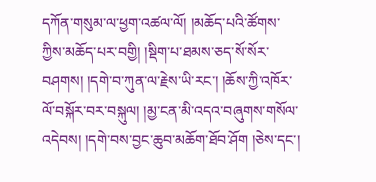དཀོན་གསུམ་ལ་ཕྱག་འཚལ་ལོ། །མཆོད་པའི་ཚོགས་ཀྱིས་མཆོད་པར་བགྱི། །སྡིག་པ་ཐམས་ཅད་སོ་སོར་བཤགས། །དགེ་བ་ཀུན་ལ་རྗེས་ཡི་རང་། །ཆོས་ཀྱི་འཁོར་ལོ་བསྐོར་བར་བསྐུལ། །མྱ་ངན་མི་འདའ་བཞུགས་གསོལ་འདེབས། །དགེ་བས་བྱང་ཆུབ་མཆོག་ཐོབ་ཤོག །ཅེས་དང་།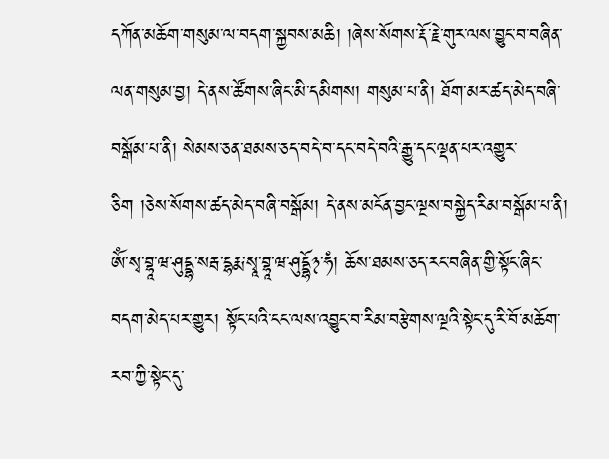དཀོན་མཆོག་གསུམ་ལ་བདག་སྐྱབས་མཆི། །ཞེས་སོགས་རྡོ་རྗེ་གུར་ལས་བྱུང་བ་བཞིན་ལན་གསུམ་བྱ། དེ་ནས་ཚོགས་ཞིང་མི་དམིགས། གསུམ་པ་ནི། ཐོག་མར་ཚད་མེད་བཞི་བསྒོམ་པ་ནི། སེམས་ཅན་ཐམས་ཅད་བདེ་བ་དང་བདེ་བའི་རྒྱུ་དང་ལྡན་པར་འགྱུར་ཅིག །ཅེས་སོགས་ཚད་མེད་བཞི་བསྒོམ། དེ་ནས་མངོན་བྱང་ལྔས་བསྐྱེད་རིམ་བསྒོམ་པ་ནི། ཨོཾ་སྭ་བྷཱ་ཝ་ཤུདྡྷ་སརྦ་དྷརྨ་སྭཱ་བྷཱ་ཝ་ཤུདྡྷོ྅་ཧཾ། ཆོས་ཐམས་ཅད་རང་བཞིན་གྱི་སྟོང་ཞིང་བདག་མེད་པར་གྱུར། སྟོང་པའི་ངང་ལས་འབྱུང་བ་རིམ་བརྩེགས་ལྔའི་སྟེང་དུ་རི་བོ་མཆོག་རབ་ཀྱི་སྟེང་དུ་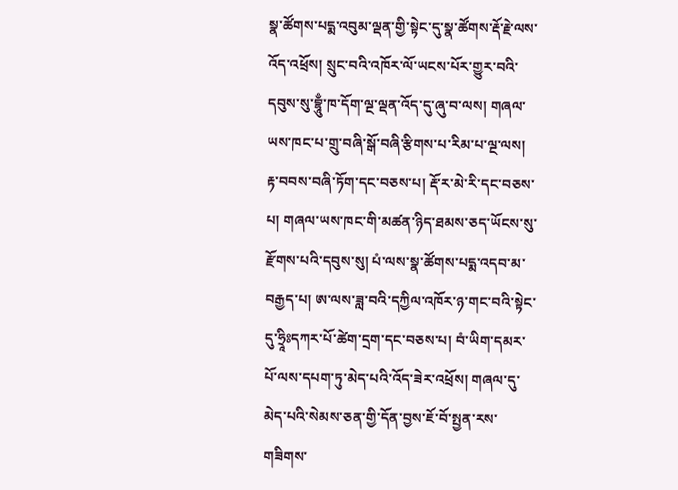སྣ་ཚོགས་པདྨ་འབུམ་ལྡན་གྱི་སྟེང་དུ་སྣ་ཚོགས་རྡོ་རྗེ་ལས་འོད་འཕྲོས། སྲུང་བའི་འཁོར་ལོ་ཡངས་པོར་གྱུར་བའི་དབུས་སུ་བྷཱུྃ་ཁ་དོག་ལྔ་ལྡན་འོད་དུ་ཞུ་བ་ལས། གཞལ་ཡས་ཁང་པ་གྲུ་བཞི་སྒོ་བཞི་རྩིགས་པ་རིམ་པ་ལྔ་ལས། རྟ་བབས་བཞི་ཏོག་དང་བཅས་པ། རྡོ་ར་མེ་རི་དང་བཅས་པ། གཞལ་ཡས་ཁང་གི་མཚན་ཉིད་ཐམས་ཅད་ཡོངས་སུ་རྫོགས་པའི་དབུས་སུ། པཾ་ལས་སྣ་ཚོགས་པདྨ་འདབ་མ་བརྒྱད་པ། ཨ་ལས་ཟླ་བའི་དཀྱིལ་འཁོར་ཉ་གང་བའི་སྟེང་དུ་ཧྲཱིཿདཀར་པོ་ཚེག་དྲག་དང་བཅས་པ། བཾ་ཡིག་དམར་པོ་ལས་དཔག་ཏུ་མེད་པའི་འོད་ཟེར་འཕྲོས། གཞལ་དུ་མེད་པའི་སེམས་ཅན་གྱི་དོན་བྱས་ཇོ་བོ་སྤྱན་རས་གཟིགས་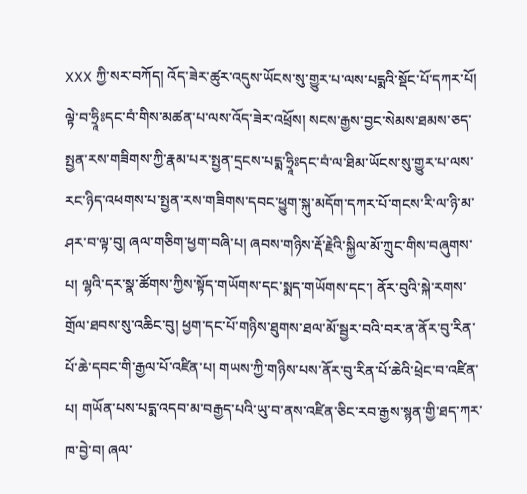XXX ཀྱི་སར་བཀོད། འོད་ཟེར་ཚུར་འདུས་ཡོངས་སུ་གྱུར་པ་ལས་པདྨའི་སྡོང་པོ་དཀར་པོ། ལྟེ་བ་ཧྲཱིཿདང་བཾ་གིས་མཚན་པ་ལས་འོད་ཟེར་འཕྲོས། སངས་རྒྱས་བྱང་སེམས་ཐམས་ཅད་སྤྱན་རས་གཟིགས་ཀྱི་རྣམ་པར་སྤྱན་དྲངས་པདྨ་ཧྲཱིཿདང་བཾ་ལ་ཐིམ་ཡོངས་སུ་གྱུར་པ་ལས་རང་ཉིད་འཕགས་པ་སྤྱན་རས་གཟིགས་དབང་ཕྱུག་སྐུ་མདོག་དཀར་པོ་གངས་རི་ལ་ཉི་མ་ཤར་བ་ལྟ་བུ། ཞལ་གཅིག་ཕྱག་བཞི་པ། ཞབས་གཉིས་རྡོ་རྗེའི་སྐྱིལ་མོ་ཀྲུང་གིས་བཞུགས་པ། ལྷའི་དར་སྣ་ཚོགས་ཀྱིས་སྟོད་གཡོགས་དང་སྨད་གཡོགས་དང་། ནོར་བུའི་སྐེ་རགས་གྲོལ་ཐབས་སུ་འཆིང་བུ། ཕྱག་དང་པོ་གཉིས་ཐུགས་ཐལ་མོ་སྦྱར་བའི་བར་ན་ནོར་བུ་རིན་པོ་ཆེ་དབང་གི་རྒྱལ་པོ་འཛིན་པ། གཡས་ཀྱི་གཉིས་པས་ནོར་བུ་རིན་པོ་ཆེའི་ཕྲེང་བ་འཛིན་པ། གཡོན་པས་པདྨ་འདབ་མ་བརྒྱད་པའི་ཡུ་བ་ནས་འཛིན་ཅིང་རབ་རྒྱས་སྙན་གྱི་ཐད་ཀར་ཁ་བྱེ་བ། ཞལ་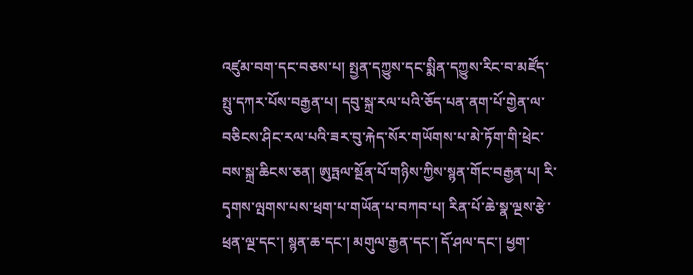འཛུམ་བག་དང་བཅས་པ། སྤྱན་དཀྱུས་དང་སྨིན་དཀྱུས་རིང་བ་མཛོད་སྤུ་དཀར་པོས་བརྒྱན་པ། དབུ་སྐྲ་རལ་པའི་ཅོད་པན་ནག་པོ་གྱེན་ལ་བཅིངས་ཤིང་རལ་པའི་ཟར་བུ་རྐེད་སོར་གཡོགས་པ་མེ་ཏོག་གི་ཕྲེང་བས་སྐྲ་ཆིངས་ཅན། ཨུཏྤལ་སྔོན་པོ་གཉིས་ཀྱིས་སྙན་གོང་བརྒྱན་པ། རི་དྭགས་ལྤགས་པས་ཕྲག་པ་གཡོན་པ་བཀབ་པ། རིན་པོ་ཆེ་སྣ་ལྔས་རྩེ་ཕྲན་ལྔ་དང་། སྙན་ཆ་དང་། མགུལ་རྒྱན་དང་། དོ་ཤལ་དང་། ཕྱག་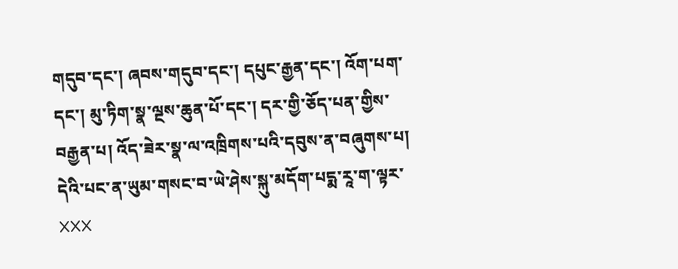གདུབ་དང་། ཞབས་གདུབ་དང་། དཔུང་རྒྱན་དང་། འོག་པག་དང་། མུ་ཏིག་སྣ་ལྔས་ཆུན་པོ་དང་། དར་གྱི་ཅོད་པན་གྱིས་བརྒྱན་པ། འོད་ཟེར་སྣ་ལ་འཁྲིགས་པའི་དབུས་ན་བཞུགས་པ། དེའི་པང་ན་ཡུམ་གསང་བ་ཡེ་ཤེས་སྐུ་མདོག་པདྨ་རཱ་ག་ལྟར་
XXX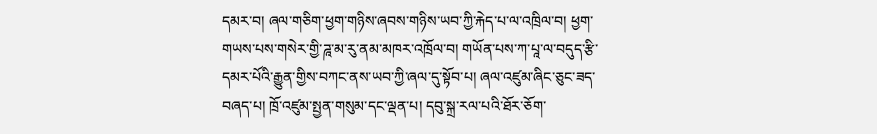དམར་བ། ཞལ་གཅིག་ཕྱག་གཉིས་ཞབས་གཉིས་ཡབ་ཀྱི་རྐེད་པ་ལ་འཁྲིལ་བ། ཕྱག་གཡས་པས་གསེར་གྱི་ཌཱ་མ་རུ་ནམ་མཁར་འཁྲོལ་བ། གཡོན་པས་ཀ་པཱ་ལ་བདུད་རྩི་དམར་པོའི་རྒྱུན་གྱིས་བཀང་ནས་ཡབ་ཀྱི་ཞལ་དུ་སྟོབ་པ། ཞལ་འཛུམ་ཞིང་ཅུང་ཟད་བཞད་པ། ཁྲོ་འཛུམ་སྤྱན་གསུམ་དང་ལྡན་པ། དབུ་སྐྲ་རལ་པའི་ཐོར་ཅོག་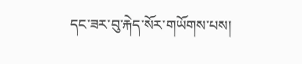དང་ཟར་བུ་རྐེད་སོར་གཡོགས་པས།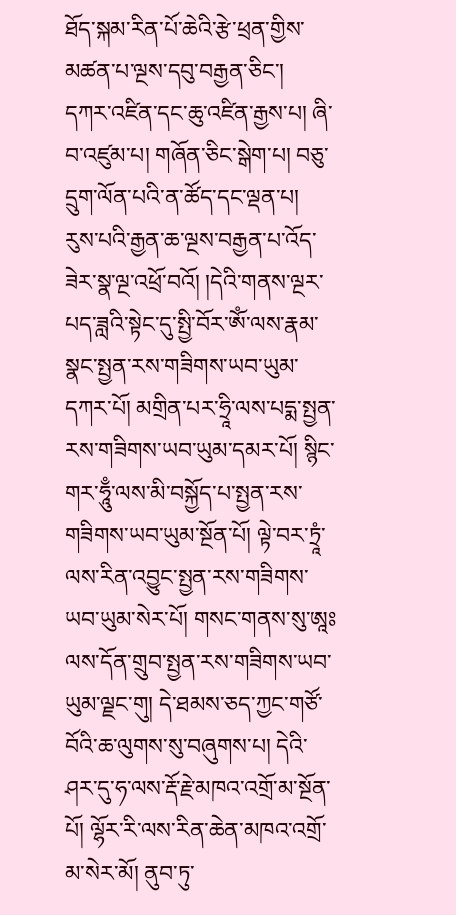ཐོད་སྐམ་རིན་པོ་ཆེའི་རྩེ་ཕྲན་གྱིས་མཚན་པ་ལྔས་དབུ་བརྒྱན་ཅིང་། དཀར་འཛིན་དང་ཆུ་འཛིན་རྒྱས་པ། ཞི་བ་འཛུམ་པ། གཞོན་ཅིང་སྒེག་པ། བཅུ་དྲུག་ལོན་པའི་ན་ཚོད་དང་ལྡན་པ། རུས་པའི་རྒྱན་ཆ་ལྔས་བརྒྱན་པ་འོད་ཟེར་སྣ་ལྔ་འཕྲོ་བའོ། །དེའི་གནས་ལྔར་པད་ཟླའི་སྟེང་དུ་སྤྱི་བོར་ཨོཾ་ལས་རྣམ་སྣང་སྤྱན་རས་གཟིགས་ཡབ་ཡུམ་དཀར་པོ། མགྲིན་པར་ཧྲཱི་ལས་པདྨ་སྤྱན་རས་གཟིགས་ཡབ་ཡུམ་དམར་པོ། སྙིང་གར་ཧཱུྃ་ལས་མི་བསྐྱོད་པ་སྤྱན་རས་གཟིགས་ཡབ་ཡུམ་སྔོན་པོ། ལྟེ་བར་ཏྲཱཾ་ལས་རིན་འབྱུང་སྤྱན་རས་གཟིགས་ཡབ་ཡུམ་སེར་པོ། གསང་གནས་སུ་ཨཱཿལས་དོན་གྲུབ་སྤྱན་རས་གཟིགས་ཡབ་ཡུམ་ལྗང་གུ། དེ་ཐམས་ཅད་ཀྱང་གཙོ་བོའི་ཆ་ལུགས་སུ་བཞུགས་པ། དེའི་ཤར་དུ་ཧ་ལས་རྡོ་རྗེ་མཁའ་འགྲོ་མ་སྔོན་པོ། ལྷོར་རི་ལས་རིན་ཆེན་མཁའ་འགྲོ་མ་སེར་མོ། ནུབ་ཏུ་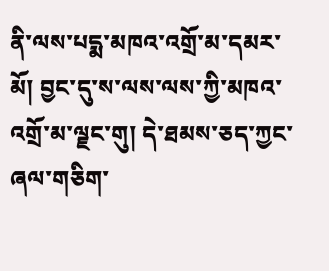ནི་ལས་པདྨ་མཁའ་འགྲོ་མ་དམར་མོ། བྱང་དུ་ས་ལས་ལས་ཀྱི་མཁའ་འགྲོ་མ་ལྗང་གུ། དེ་ཐམས་ཅད་ཀྱང་ཞལ་གཅིག་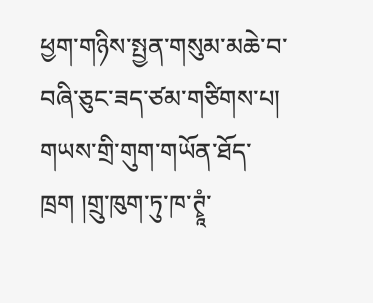ཕྱག་གཉིས་སྤྱན་གསུམ་མཆེ་བ་བཞི་ཅུང་ཟད་ཙམ་གཙིགས་པ། གཡས་གྲི་གུག་གཡོན་ཐོད་ཁྲག །གྲུ་ཁུག་ཏུ་ཁ་ཊྭཱཾ་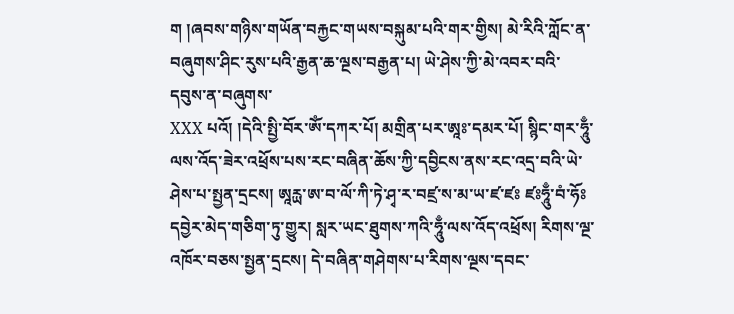ག །ཞབས་གཉིས་གཡོན་བརྐྱང་གཡས་བསྐུམ་པའི་གར་གྱིས། མེ་རིའི་ཀློང་ན་བཞུགས་ཤིང་རུས་པའི་རྒྱན་ཆ་ལྔས་བརྒྱན་པ། ཡེ་ཤེས་ཀྱི་མེ་འབར་བའི་དབུས་ན་བཞུགས་
XXX པའོ། །དེའི་སྤྱི་བོར་ཨོཾ་དཀར་པོ། མགྲིན་པར་ཨཱཿ་དམར་པོ། སྙིང་གར་ཧཱུྃ་ལས་འོད་ཟེར་འཕྲོས་པས་རང་བཞིན་ཆོས་ཀྱི་དབྱིངས་ནས་རང་འདྲ་བའི་ཡེ་ཤེས་པ་སྤྱན་དྲངས། ཨཱརྻ་ཨ་བ་ལོ་ཀི་ཏེ་ཤྭ་ར་བཛྲ་ས་མ་ཡ་ཛ་ཛཿ ཛཿཧཱུྃ་བཾ་ཧོཿ དབྱེར་མེད་གཅིག་ཏུ་གྱུར། སླར་ཡང་ཐུགས་ཀའི་ཧཱུྃ་ལས་འོད་འཕྲོས། རིགས་ལྔ་འཁོར་བཅས་སྤྱན་དྲངས། དེ་བཞིན་གཤེགས་པ་རིགས་ལྔས་དབང་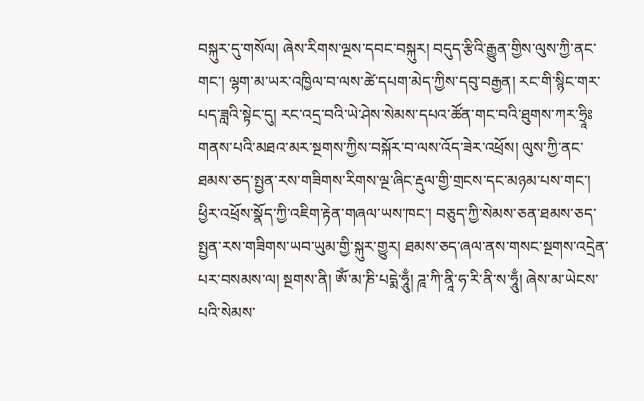བསྐུར་དུ་གསོལ། ཞེས་རིགས་ལྔས་དབང་བསྐུར། བདུད་རྩིའི་རྒྱུན་གྱིས་ལུས་ཀྱི་ནང་གང་། ལྷག་མ་ཡར་འཁྱིལ་བ་ལས་ཚེ་དཔག་མེད་ཀྱིས་དབུ་བརྒྱན། རང་གི་སྙིང་གར་པད་ཟླའི་སྟེང་དུ། རང་འདྲ་བའི་ཡེ་ཤེས་སེམས་དཔའ་ཚོན་གང་བའི་ཐུགས་ཀར་ཧྲཱིཿགནས་པའི་མཐའ་མར་སྔགས་ཀྱིས་བསྐོར་བ་ལས་འོད་ཟེར་འཕྲོས། ལུས་ཀྱི་ནང་ཐམས་ཅད་སྤྱན་རས་གཟིགས་རིགས་ལྔ་ཞིང་རྡུལ་གྱི་གྲངས་དང་མཉམ་པས་གང་། ཕྱིར་འཕྲོས་སྣོད་ཀྱི་འཇིག་རྟེན་གཞལ་ཡས་ཁང་། བཅུད་ཀྱི་སེམས་ཅན་ཐམས་ཅད་སྤྱན་རས་གཟིགས་ཡབ་ཡུམ་གྱི་སྐུར་གྱུར། ཐམས་ཅད་ཞལ་ནས་གསང་སྔགས་འདྲེན་པར་བསམས་ལ། སྔགས་ནི། ཨོཾ་མ་ཎི་པདྨེ་ཧཱུྃ། ཌཱ་ཀི་ནཱི་ཧ་རི་ནི་ས་ཧཱུྃ། ཞེས་མ་ཡེངས་པའི་སེམས་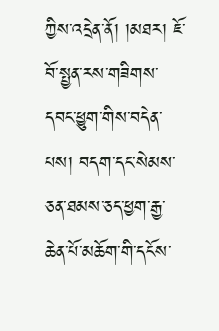ཀྱིས་འདྲེན་ནོ། །མཐར། ཇོ་བོ་སྤྱན་རས་གཟིགས་དབང་ཕྱུག་གིས་བདེན་པས། བདག་དང་སེམས་ཅན་ཐམས་ཅད་ཕྱག་རྒྱ་ཆེན་པོ་མཆོག་གི་དངོས་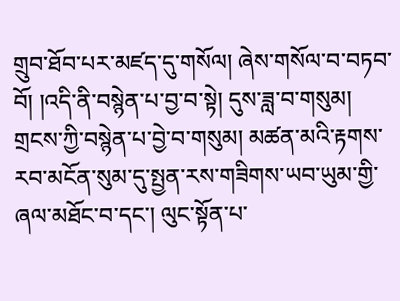གྲུབ་ཐོབ་པར་མཛད་དུ་གསོལ། ཞེས་གསོལ་བ་བཏབ་བོ། །འདི་ནི་བསྙེན་པ་བྱ་བ་སྟེ། དུས་ཟླ་བ་གསུམ། གྲངས་ཀྱི་བསྙེན་པ་བྱེ་བ་གསུམ། མཚན་མའི་རྟགས་རབ་མངོན་སུམ་དུ་སྤྱན་རས་གཟིགས་ཡབ་ཡུམ་གྱི་ཞལ་མཐོང་བ་དང་། ལུང་སྟོན་པ་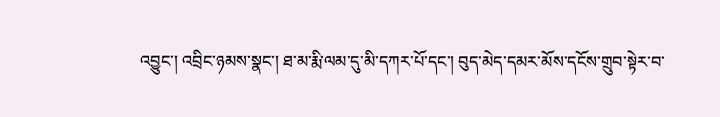འབྱུང་། འབྲིང་ཉམས་སྣང་། ཐ་མ་རྨི་ལམ་དུ་མི་དཀར་པོ་དང་། བུད་མེད་དམར་མོས་དངོས་གྲུབ་སྟེར་བ་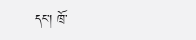དང་། ཁྲོ་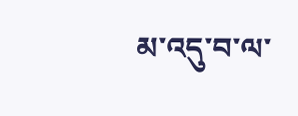མ་འདུ་བ་ལ་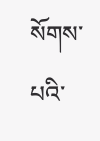སོགས་པའི་